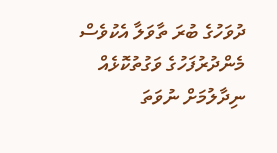ދުވަހުގެ ބުރަ ތާވަލާ އެކުވެސް މެންދުރުފަހުގެ ވަގުތުކޮޅެއް ނިދާލުމަށް ނުވަތަ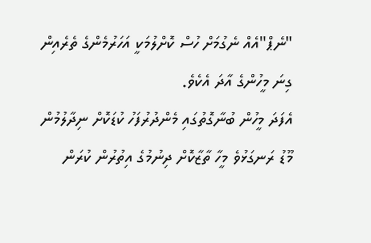"ނެޕް"އެއް ނެގުމަށް ހުސް ކޮށްލުމަކީ އަހަރުމެންގެ ތެރެއިން ގިނަ މީހުންގެ އާދަ އެކެވެ.
އެފަދަ މީހުން ބުނާގޮތުގައި މެންދުރުފަހު ކުޑަކޮށް ނިދާލުމުން މޫޑު ރަނގަޅުވެ މީހާ ތާޒާކޮށް ދިނުމުގެ އިތުރުން ކުރަން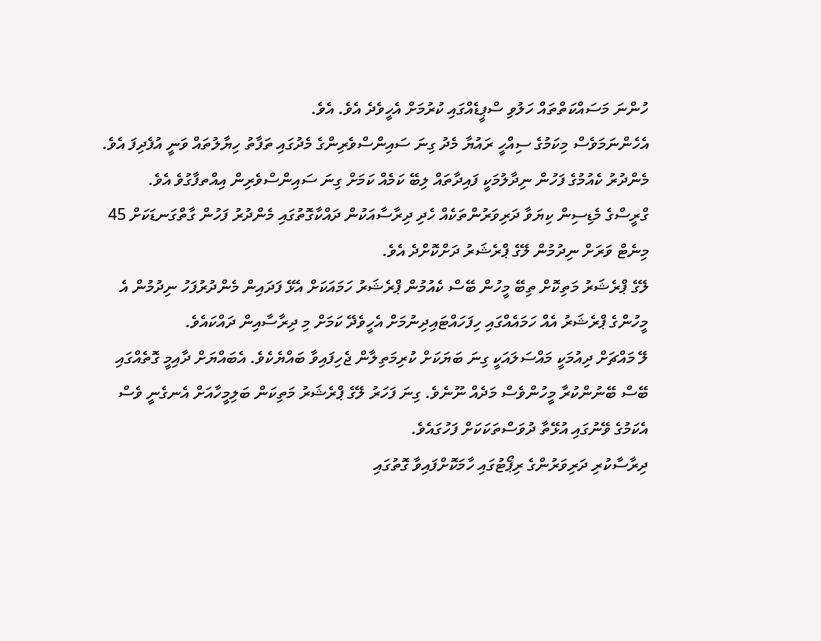ހުންނަ މަސައްކަތްތައް ހަލުވި ސްޕީޑެއްގައި ކުރުމަށް އެހީވެދެ އެވެ. އެވެ.
އެހެންނަމަވެސް މިކަމުގެ ސިއްހީ ރައުޔާ މެދު ގިނަ ސައިންސްވެރިންގެ މެދުގައި ތަފާތު ހިޔާލުތައް ވަނީ އުފެދިފަ އެވެ. މެންދުރު ކެއުމުގެ ފަހުން ނިދާލުމަކީ ފައިދާތައް ލިބޭ ކަމެއް ކަމަށް ގިނަ ސައިންސްވެރިން އިއްތފާގުވެ އެވެ.
ގްރީސްގެ މެޑިސިން ކިޔަވާ ދަރިވަރުންތަކެއް ހެދި ދިރާސާއަކުން ދައްކާގޮތުގައި މެންދުރު ފަހުން ގާތްގަނޑަކަށް 45 މިނެޓް ވަރަށް ނިދުމުން ލޭގެ ޕްރެޝަރު ދަށްކޮށްދެ އެވެ.
ލޭގެ ޕްރެޝަރު މަތިކޮށް ތިބޭ މީހުން ބޭސް ކެއުމުން ޕްރެޝަރު ހަމައަކަށް އެޅޭ ފަދައިން މެންދުރުފަހު ނިދުމުން އެ މީހުންގެ ޕްރެޝަރު އެއް ހަމައެއްގައި ހިފަހައްޓައިދިނުމަށް އެހީވެދޭ ކަމަށް މި ދިރާސާއިން ދައްކައެވެ.
ލޭ މައްޗަށް ދިއުމަކީ މައްސަލައަކީ ގިނަ ބަޔަކަށް ކުރިމަތިލާން ޖެހިފައިވާ ބައްޔެކެވެ. އެބައްޔަށް ދާއިމީ ގޮތެއްގައި ބޭސް ބޭނުންކުރާ މީހުންވެސް މަދެއް ނޫނެވެ. ގިނަ ފަހަރު ލޭގެ ޕްރެޝަރު މަތިކަން ބަލިމީހާއަށް އެނގެނީ ވެސް އެކަމުގެ ވޭނުގައި އުޅޭތާ ދުވަސްތަކަކަށް ފަހުގައެވެ.
ދިރާސާކުރި ދަރިވަރުންގެ ރިޕޯޓުގައި ހާމަކޮށްފައިވާ ގޮތުގައި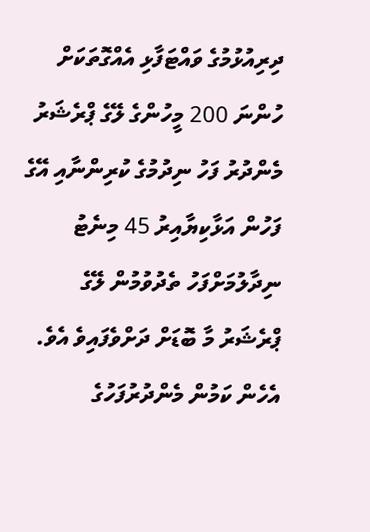ދިރިއުޅުމުގެ ވައްޓަފާޅި އެއްގޮތަކަށް ހުންނަ 200 މީހުންގެ ލޭގެ ޕްރެޝަރު މެންދުރު ފަހު ނިދުމުގެ ކުރިންނާއި އޭގެ ފަހުން އަޅާކިޔާއިރު 45 މިނެޓު ނިދާލުމަށްފަހު ތެދުވުމުން ލޭގެ ޕްރެޝަރު މާ ބޮޑަށް ދަށްވެފައިވެ އެވެ.
އެހެން ކަމުން މެންދުރުފަހުގެ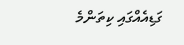ގަޑިއެއްގައި ކިތަންމެ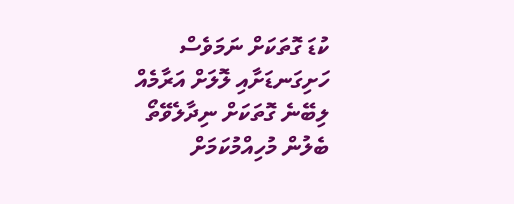ކުޑަ ގޮތަކަށް ނަމަވެސް ހަށިގަނޑަށާއި ލޮލަށް އަރާމެއް ލިބޭނެ ގޮތަކަށް ނިދާލެވޭތޯ ބެލުން މުހިއްމުކަމަށް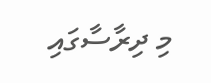މި ދިރާސާގައި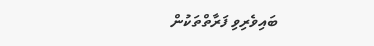ބައިވެރިވި ފަރާތްތަކުން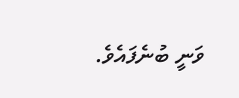ވަނީ ބުނެފައެވެ.